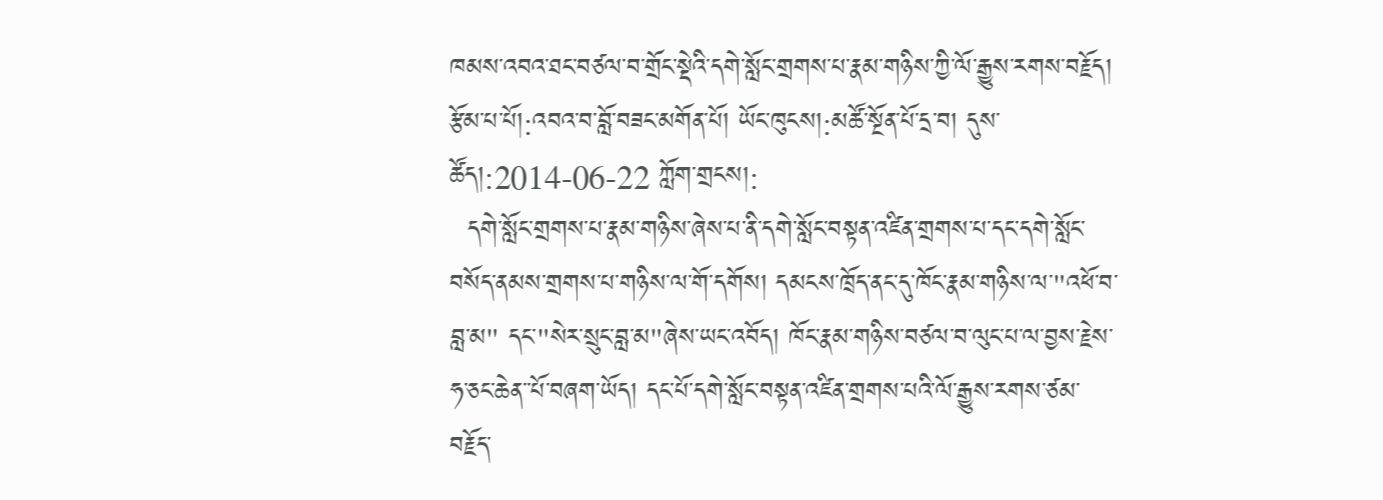ཁམས་འབའ་ཐང་བཙལ་བ་གྲོང་སྡེའི་དགེ་སློང་གྲགས་པ་རྣམ་གཉིས་ཀྱི་ལོ་རྒྱུས་རགས་བརྗོད།
རྩོམ་པ་པོ།:འབའ་བ་བློ་བཟང་མགོན་པོ། ཡོང་ཁུངས།:མཚོ་སྔོན་པོ་དྲ་བ། དུས་ཚོད།:2014-06-22 ཀློག་གྲངས།:
  དགེ་སློང་གྲགས་པ་རྣམ་གཉིས་ཞེས་པ་ནི་དགེ་སློང་བསྟན་འཛིན་གྲགས་པ་དང་དགེ་སློང་བསོད་ནམས་གྲགས་པ་གཉིས་ལ་གོ་དགོས། དམངས་ཁྲོད་ནང་དུ་ཁོང་རྣམ་གཉིས་ལ་"འཕོ་བ་བླ་མ" དང་"སེར་སྲུང་བླ་མ"ཞེས་ཡང་འབོད། ཁོང་རྣམ་གཉིས་བཙལ་བ་ལུང་པ་ལ་བྱས་རྗེས་ཧ་ཅང་ཆེན་་པོ་བཞག་ཡོད། དང་པོ་དགེ་སློང་བསྟན་འཛིན་གྲགས་པའི་ལོ་རྒྱུས་རགས་ཙམ་བརྗོད་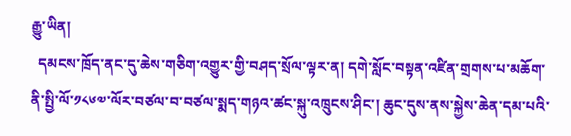རྒྱུ་ཡིན།
  དམངས་ཁྲོད་ནང་དུ་ཆེས་གཅིག་འགྱུར་གྱི་བཤད་སྲོལ་ལྟར་ན། དགེ་སློང་བསྟན་འཛིན་གྲགས་པ་མཆོག་ནི་སྤྱི་ལོ་༡༨༦༧་ལོར་བཙལ་བ་བཙལ་སྨད་གཉའ་ཚང་སྐུ་འཁྲུངས་ཤིང་། ཆུང་དུས་ནས་སྐྱེས་ཆེན་དམ་པའི་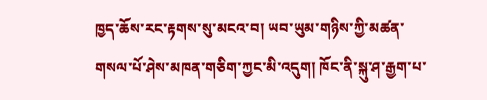ཁྱད་ཆོས་རང་རྟགས་སུ་མངའ་བ། ཡབ་ཡུམ་གཉིས་ཀྱི་མཚན་གསལ་པོ་ཤེས་མཁན་གཅིག་ཀྱང་མི་འདུག། ཁོང་ནི་སྐུ་ཤ་རྒྱག་པ་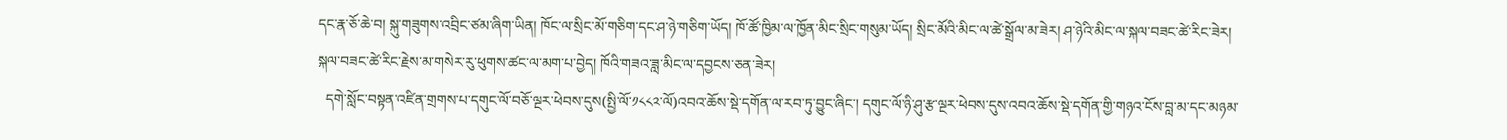དང་རྣ་ཅོ་ཆེ་བ། སྐུ་གཟུགས་འབྲིང་ཙམ་ཞིག་ཡིན། ཁོང་ལ་སྲིང་མོ་གཅིག་དང་ཤ་ཉེ་གཅིག་ཡོད། ཁོ་ཚོ་ཁྱིམ་ལ་ཁྱོན་མིང་སྲིང་གསུམ་ཡོད། སྲིང་མོའི་མིང་ལ་ཚེ་སྒྲོལ་མ་ཟེར། ཤ་ཉེའི་མིང་ལ་སྐལ་བཟང་ཚེ་རིང་ཟེར། སྐལ་བཟང་ཚེ་རིང་རྗེས་མ་གསེར་རུ་ཕུགས་ཚང་ལ་མག་པ་བྱེད། ཁོའི་གཟའ་ཟླ་མིང་ལ་དབྱངས་ཅན་ཟེར།
  དགེ་སློང་བསྟན་འཛིན་གྲགས་པ་དགུང་ལོ་བཅོ་ལྔར་ཕེབས་དུས(སྤྱི་ལོ་༡༨༨༢་ལོ)འབའ་ཆོས་སྡེ་དགོན་ལ་རབ་ཏུ་བྱུང་ཞིང་། དགུང་ལོ་ཉི་ཤུ་རྩ་ལྔར་ཕེབས་དུས་འབའ་ཆོས་སྡེ་དགོན་གྱི་གཉའ་ངོས་བླ་མ་དང་མཉམ་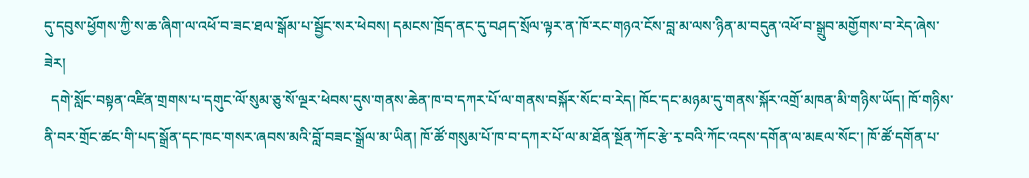དུ་དབུས་ཕྱོགས་ཀྱི་ས་ཆ་ཞིག་ལ་འཕོ་བ་ཟང་ཐལ་སྒོམ་པ་སྦྱོང་སར་ཕེབས། དམངས་ཁྲོད་ནང་དུ་བཤད་སྲོལ་ལྟར་ན་ཁོ་རང་གཉའ་ངོས་བླ་མ་ལས་ཉིན་མ་བདུན་འཕོ་བ་སྒྲུབ་མགྱོགས་བ་རེད་ཞེས་ཟེར།
  དགེ་སློང་བསྟན་འཛིན་གྲགས་པ་དགུང་ལོ་སུམ་ཅུ་སོ་ལྔར་ཕེབས་དུས་གནས་ཆེན་ཁ་བ་དཀར་པོ་ལ་གནས་བསྐོར་སོང་བ་རེད། ཁོང་དང་མཉམ་དུ་གནས་སྐོར་འགྲོ་མཁན་མི་གཉིས་ཡོད། ཁོ་གཉིས་ནི་བར་གྲོང་ཚང་གི་པད་སྒྲོན་དང་ཁང་གསར་ཞབས་མའི་བློ་བཟང་སྒྲོལ་མ་ཡིན། ཁོ་ཚོ་གསུམ་པོ་ཁ་བ་དཀར་པོ་ལ་མ་ཐོན་སྔོན་ཀོང་རྩེ་རྭ་བའི་ཀོང་འདས་དགོན་ལ་མཇལ་སོང་། ཁོ་ཚོ་དགོན་པ་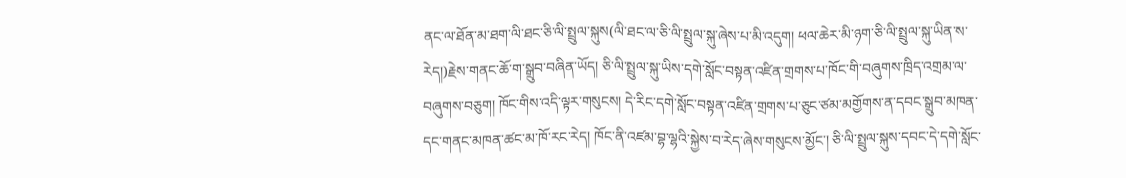ནང་ལ་ཐོན་མ་ཐག་ལི་ཐང་ཅི་ལི་སྤྲུལ་སྐུས(ལི་ཐང་ལ་ཅི་ལི་སྤྲུལ་སྐུ་ཞེས་པ་མི་འདུག། ཕལ་ཆེར་མི་ཉག་ཅི་ལི་སྤྲུལ་སྐུ་ཡིན་ས་རེད།)རྗེས་གནང་ཆོ་ག་སྒྲུབ་བཞིན་ཡོད། ཅི་ལི་སྤྲུལ་སྐུ་ཡིས་དགེ་སློང་བསྟན་འཛིན་གྲགས་པ་ཁོང་གི་བཞུགས་ཁྲིད་འགྲམ་ལ་བཞུགས་བཅུག། ཁོང་གིས་འདི་ལྟར་གསུངས། དེ་རིང་དགེ་སློང་བསྟན་འཛིན་གྲགས་པ་ཅུང་ཙམ་མགྱོགས་ན་དབང་སྒྲུབ་མཁན་དང་གནང་མཁན་ཚང་མ་ཁོ་རང་རེད། ཁོང་ནི་འཛམ་བྷ་ལྷའི་སྐྱེས་བ་རེད་ཞེས་གསུངས་མྱོང་། ཅི་ལི་སྤྲུལ་སྐུས་དབང་དེ་དགེ་སློང་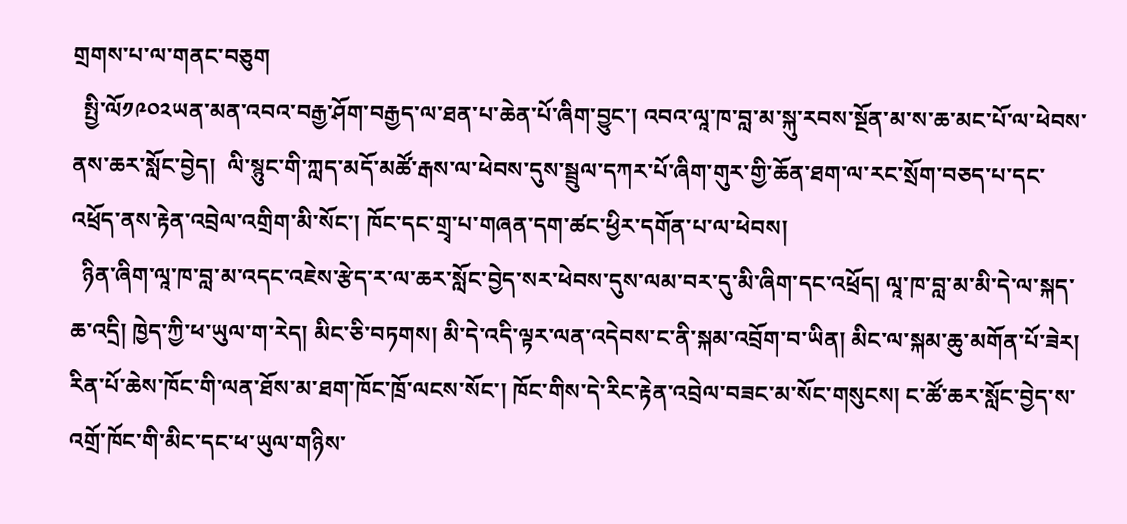གྲགས་པ་ལ་གནང་བཅུག
  སྤྱི་ལོ༡༩༠༢ཡན་མན་འབའ་བརྒྱ་ཤོག་བརྒྱད་ལ་ཐན་པ་ཆེན་པོ་ཞིག་བྱུང་། འབའ་ལཱ་ཁ་བླ་མ་སྐུ་རབས་སྔོན་མ་ས་ཆ་མང་པོ་ལ་ཕེབས་ནས་ཆར་སློང་བྱེད།  ལི་སྙུང་གི་ཀླད་མདོ་མཚོ་རྒས་ལ་ཕེབས་དུས་སྦྲུལ་དཀར་པོ་ཞིག་གུར་གྱི་ཆོན་ཐག་ལ་རང་སྲོག་བཅད་པ་དང་འཕྲོད་ནས་རྟེན་འབྲེལ་འགྲིག་མི་སོང་། ཁོང་དང་གྲྭ་པ་གཞན་དག་ཚང་ཕྱིར་དགོན་པ་ལ་ཕེབས།
  ཉིན་ཞིག་ལཱ་ཁ་བླ་མ་འདང་འཇེས་རྩེད་ར་ལ་ཆར་སློང་བྱེད་སར་ཕེབས་དུས་ལམ་བར་དུ་མི་ཞིག་དང་འཕྲོད། ལཱ་ཁ་བླ་མ་མི་དེ་ལ་སྐད་ཆ་འདྲི། ཁྱེད་ཀྱི་ཕ་ཡུལ་ག་རེད། མིང་ཅི་བཏགས། མི་དེ་འདི་ལྟར་ལན་འདེབས་ང་ནི་སྐམ་འབྲོག་བ་ཡིན། མིང་ལ་སྐམ་ཆུ་མགོན་པོ་ཟེར། རིན་པོ་ཆེས་ཁོང་གི་ལན་ཐོས་མ་ཐག་ཁོང་ཁྲོ་ལངས་སོང་། ཁོང་གིས་དེ་རིང་རྟེན་འབྲེལ་བཟང་མ་སོང་གསུངས། ང་ཚོ་ཆར་སློང་བྱེད་ས་འགྲོ་ཁོང་གི་མིང་དང་ཕ་ཡུལ་གཉིས་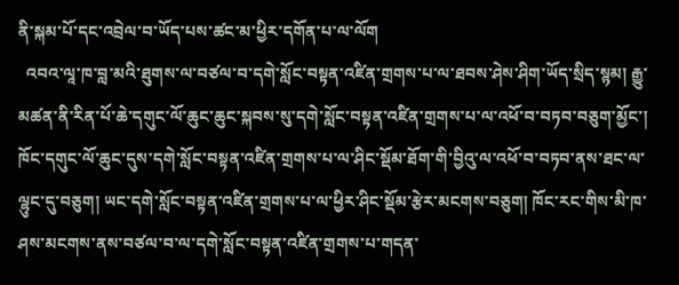ནི་སྐམ་པོ་དང་འབྲེལ་བ་ཡོད་པས་ཚང་མ་ཕྱིར་དགོན་པ་ལ་ལོག
  འབའ་ལཱ་ཁ་བླ་མའི་ཐུགས་ལ་བཙལ་བ་དགེ་སློང་བསྟན་འཛིན་གྲགས་པ་ལ་ཐབས་ཤེས་ཤིག་ཡོད་སྲིད་སྙམ། རྒྱུ་མཚན་ནི་རིན་པོ་ཆེ་དགུང་ལོ་ཆུང་ཆུང་སྐབས་སུ་དགེ་སློང་བསྟན་འཛིན་གྲགས་པ་ལ་འཕོ་བ་བཏབ་བཅུག་མྱོང་། ཁོང་དགུང་ལོ་ཆུང་དུས་དགེ་སློང་བསྟན་འཛིན་གྲགས་པ་ལ་ཤིང་སྡོམ་ཐོག་གི་བྱིའུ་ལ་འཕོ་བ་བཏབ་ནས་ཐང་ལ་ལྷུང་དུ་བཅུག། ཡང་དགེ་སློང་བསྟན་འཛིན་གྲགས་པ་ལ་ཕྱིར་ཤིང་སྡོམ་རྩེར་མངགས་བཅུག། ཁོང་རང་གིས་མི་ཁ་ཤས་མངགས་ནས་བཙལ་བ་ལ་དགེ་སློང་བསྟན་འཛིན་གྲགས་པ་གདན་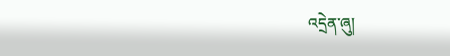འདྲེན་ཞུ།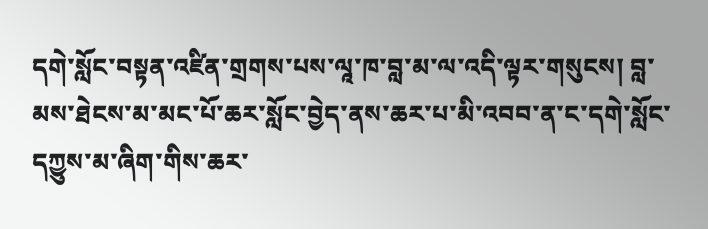དགེ་སློང་བསྟན་འཛིན་གྲགས་པས་ལཱ་ཁ་བླ་མ་ལ་འདི་ལྟར་གསུངས། བླ་མས་ཐེངས་མ་མང་པོ་ཆར་སློང་བྱེད་ནས་ཆར་པ་མི་འབབ་ན་ང་དགེ་སློང་དཀྱུས་མ་ཞིག་གིས་ཆར་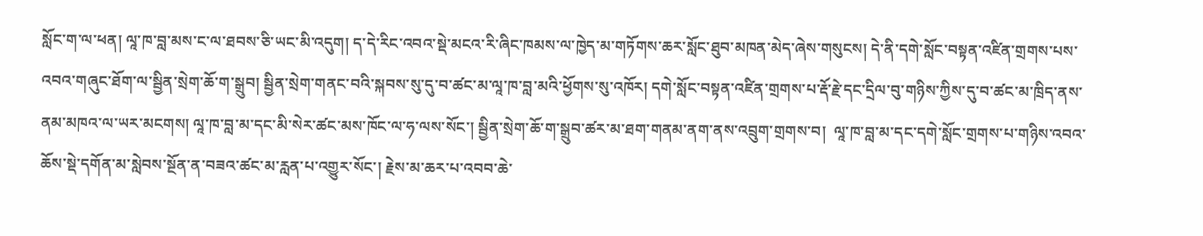སློང་ག་ལ་ཕན། ལཱ་ཁ་བླ་མས་ང་ལ་ཐབས་ཅི་ཡང་མི་འདུག། ད་དེ་རིང་འབའ་སྡེ་མངའ་རི་ཞིང་ཁམས་ལ་ཁྱེད་མ་གཏོགས་ཆར་སློང་ཐུབ་མཁན་མེད་ཞེས་གསུངས། དེ་ནི་དགེ་སློང་བསྟན་འཛིན་གྲགས་པས་འབའ་གཞུང་ཐོག་ལ་སྦྱིན་སྲེག་ཆོ་ག་སྒྲུབ། སྦྱིན་སྲེག་གནང་བའི་སྐབས་སུ་དུ་བ་ཚང་མ་ལཱ་ཁ་བླ་མའི་ཕྱོགས་སུ་འཁོར། དགེ་སློང་བསྟན་འཛིན་གྲགས་པ་རྡོ་རྗེ་དང་དྲིལ་བུ་གཉིས་ཀྱིས་དུ་བ་ཚང་མ་ཁྲིད་ནས་ནམ་མཁའ་ལ་ཡར་མངགས། ལཱ་ཁ་བླ་མ་དང་མི་སེར་ཚང་མས་ཁོང་ལ་ཧ་ལས་སོང་། སྦྱིན་སྲེག་ཆོ་ག་སྒྲུབ་ཚར་མ་ཐག་གནམ་ནག་ནས་འབྲུག་གྲགས་བ།  ལཱ་ཁ་བླ་མ་དང་དགེ་སློང་གྲགས་པ་གཉིས་འབའ་ཆོས་སྡེ་དགོན་མ་སླེབས་སྔོན་ན་བཟའ་ཚང་མ་རླན་པ་འགྱུར་སོང་། རྗེས་མ་ཆར་པ་འབབ་ཆེ་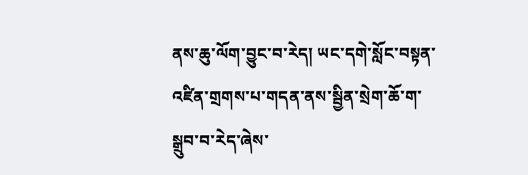ནས་ཆུ་ལོག་བྱུང་བ་རེད། ཡང་དགེ་སློང་བསྟན་འཛིན་གྲགས་པ་གདན་ནས་སྦྱིན་སྲེག་ཆོ་ག་སྒྲུབ་བ་རེད་ཞེས་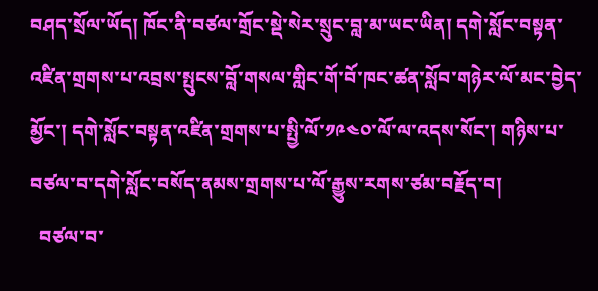བཤད་སྲོལ་ཡོད། ཁོང་ནི་བཙལ་གྲོང་སྡེ་སེར་སྲུང་བླ་མ་ཡང་ཡིན། དགེ་སློང་བསྟན་འཛིན་གྲགས་པ་འབྲས་སྤུངས་བློ་གསལ་གླིང་གོ་བོ་ཁང་ཚན་སློབ་གཉེར་ལོ་མང་བྱེད་མྱོང་། དགེ་སློང་བསྟན་འཛིན་གྲགས་པ་སྤྱི་ལོ་༡༩༤༠་ལོ་ལ་འདས་སོང་། གཉིས་པ་བཙལ་བ་དགེ་སློང་བསོད་ནམས་གྲགས་པ་ལོ་རྒྱུས་རགས་ཙམ་བརྗོད་བ།
  བཙལ་བ་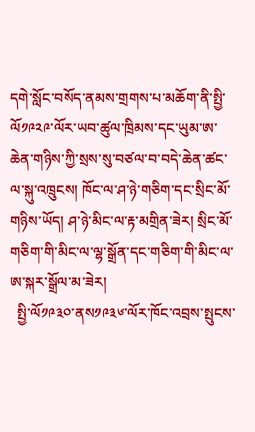དགེ་སློང་བསོད་ནམས་གྲགས་པ་མཆོག་ནི་སྤྱི་ལོ༡༩༢༩་ལོར་ཡབ་ཚུལ་ཁྲིམས་དང་ཡུམ་ཨ་ཆེན་གཉིས་ཀྱི་སྲས་སུ་བཙལ་བ་བདེ་ཆེན་ཚང་ལ་སྐུ་འཁྲུངས། ཁོང་ལ་ཤ་ཉེ་གཅིག་དང་སྲིང་མོ་གཉིས་ཡོད། ཤ་ཉེ་མིང་ལ་རྟ་མགྲིན་ཟེར། སྲིང་མོ་གཅིག་གི་མིང་ལ་ལྷ་སྒྲོན་དང་གཅིག་གི་མིང་ལ་ཨ་སྐར་སྒྲོལ་མ་ཟེར།
  སྤྱི་ལོ༡༩༣༠་ནས༡༩༣༦་ལོར་ཁོང་འབྲས་སྤུངས་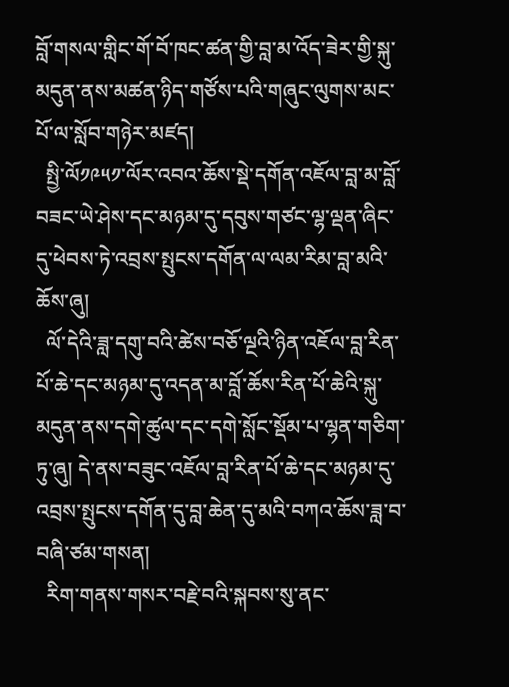བློ་གསལ་གླིང་གོ་བོ་ཁང་ཚན་གྱི་བླ་མ་འོད་ཟེར་གྱི་སྐུ་མདུན་ནས་མཚན་ཉིད་གཙོས་པའི་གཞུང་ལུགས་མང་པོ་ལ་སློབ་གཉེར་མཛད།
  སྤྱི་ལོ༡༩༥༡་ལོར་འབའ་ཆོས་སྡེ་དགོན་འཇོལ་བླ་མ་བློ་བཟང་ཡེ་ཤེས་དང་མཉམ་དུ་དབུས་གཙང་ལྷ་ལྡན་ཞིང་དུ་ཕེབས་ཏེ་འབྲས་སྤུངས་དགོན་ལ་ལམ་རིམ་བླ་མའི་ཆོས་ཞུ།
  ལོ་དེའི་ཟླ་དགུ་བའི་ཚེས་བཅོ་ལྔའི་ཉིན་འཇོལ་བླ་རིན་པོ་ཆེ་དང་མཉམ་དུ་འདན་མ་བློ་ཆོས་རིན་པོ་ཆེའི་སྐུ་མདུན་ནས་དགེ་ཚུལ་དང་དགེ་སློང་སྡོམ་པ་ལྷན་གཅིག་ཏུ་ཞུ། དེ་ནས་བཟུང་འཇོལ་བླ་རིན་པོ་ཆེ་དང་མཉམ་དུ་འབྲས་སྤུངས་དགོན་དུ་བླ་ཆེན་དུ་མའི་བཀའ་ཆོས་ཟླ་བ་བཞི་ཙམ་གསན།
  རིག་གནས་གསར་བརྗེ་བའི་སྐབས་སུ་ནང་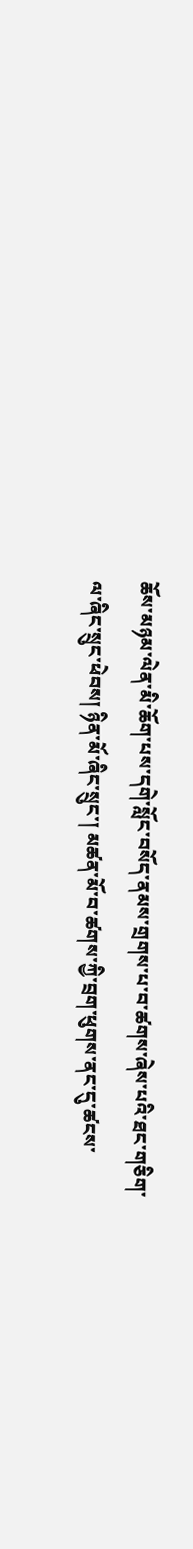ཆོས་མཉམ་ལེན་མི་ཆོག་པས་དགེ་སློང་བསོད་ནམས་གྲགས་པ་བ་ཚགས་ཞེས་པའི་ཐང་གཅིག་ལ་ཞིང་སྲུང་ཕེབས། ཉིན་མོ་ཞིང་སྲུང་། མཚན་མོ་བ་ཚགས་ཀྱི་བྲག་ཕུགས་ནང་དུ་ཚངས་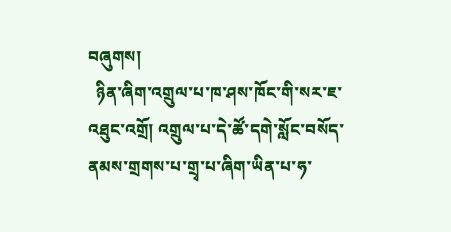བཞུགས།
  ཉིན་ཞིག་འགྲུལ་པ་ཁ་ཤས་ཁོང་གི་སར་ཇ་འཐུང་འགྲོ། འགྲུལ་པ་དེ་ཚོ་དགེ་སློང་བསོད་ནམས་གྲགས་པ་གྲྭ་པ་ཞིག་ཡིན་པ་ཧ་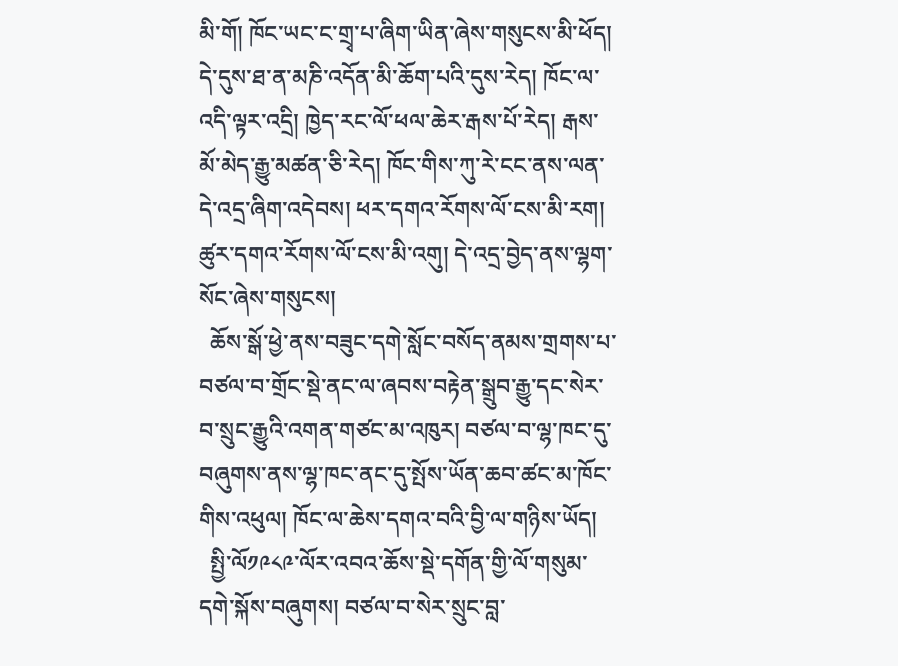མི་གོ། ཁོང་ཡང་ང་གྲྭ་པ་ཞིག་ཡིན་ཞེས་གསུངས་མི་ཕོད། དེ་དུས་ཐ་ན་མཎི་འདོན་མི་ཆོག་པའི་དུས་རེད། ཁོང་ལ་འདི་ལྟར་འདྲི། ཁྱེད་རང་ལོ་ཕལ་ཆེར་རྒས་པོ་རེད། རྒས་མོ་མེད་རྒྱུ་མཚན་ཅི་རེད། ཁོང་གིས་ཀུ་རེ་ངང་ནས་ལན་དེ་འདྲ་ཞིག་འདེབས། ཕར་དགའ་རོགས་ལོ་ངས་མི་རག། ཚུར་དགའ་རོགས་ལོ་ངས་མི་འགུ། དེ་འདྲ་བྱེད་ནས་ལྷག་སོང་ཞེས་གསུངས།
  ཆོས་སྒོ་ཕྱེ་ནས་བཟུང་དགེ་སློང་བསོད་ནམས་གྲགས་པ་བཙལ་བ་གྲོང་སྡེ་ནང་ལ་ཞབས་བརྟེན་སྒྲུབ་རྒྱུ་དང་སེར་བ་སྲུང་རྒྱུའི་འགན་གཙང་མ་འཁུར། བཙལ་བ་ལྷ་ཁང་དུ་བཞུགས་ནས་ལྷ་ཁང་ནང་དུ་སྤོས་ཡོན་ཆབ་ཚང་མ་ཁོང་གིས་འཕུལ། ཁོང་ལ་ཆེས་དགའ་བའི་བྱི་ལ་གཉིས་ཡོད།
  སྤྱི་ལོ༡༩༨༩་ལོར་འབའ་ཆོས་སྡེ་དགོན་གྱི་ལོ་གསུམ་དགེ་སྐོས་བཞུགས། བཙལ་བ་སེར་སྲུང་བླ་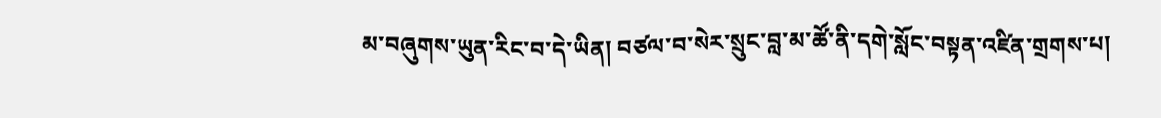མ་བཞུགས་ཡུན་རིང་བ་དེ་ཡིན། བཙལ་བ་སེར་སྲུང་བླ་མ་ཚོ་ནི་དགེ་སློང་བསྟན་འཛིན་གྲགས་པ།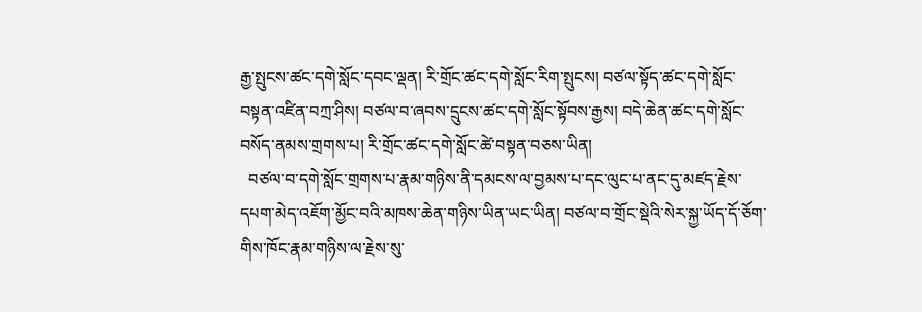རྒྱ་སྤུངས་ཚང་དགེ་སློང་དབང་ལྡན། རི་གྲོང་ཚང་དགེ་སློང་རིག་སྤུངས། བཙལ་སྟོད་ཚང་དགེ་སློང་བསྟན་འཛིན་བཀྲ་ཤིས། བཙལ་བ་ཞབས་དྲུངས་ཚང་དགེ་སློང་སྟོབས་རྒྱས། བདེ་ཆེན་ཚང་དགེ་སློང་བསོད་ནམས་གྲགས་པ། རི་གྲོང་ཚང་དགེ་སློང་ཚེ་བསྟན་བཅས་ཡིན།
  བཙལ་བ་དགེ་སློང་གྲགས་པ་རྣམ་གཉིས་ནི་དམངས་ལ་བྱམས་པ་དང་ལུང་པ་ནང་དུ་མཛད་རྗེས་དཔག་མེད་འཇོག་མྱོང་བའི་མཁས་ཆེན་གཉིས་ཡིན་ཡང་ཡིན། བཙལ་བ་གྲོང་སྡེའི་སེར་སྐྱ་ཡོད་དོ་ཅོག་གིས་ཁོང་རྣམ་གཉིས་ལ་རྗེས་སུ་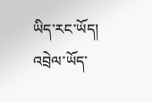ཡིད་རང་ཡོད།
འབྲེལ་ཡོད་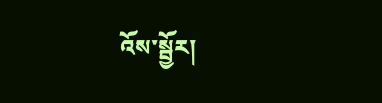འོས་སྦྱོར།